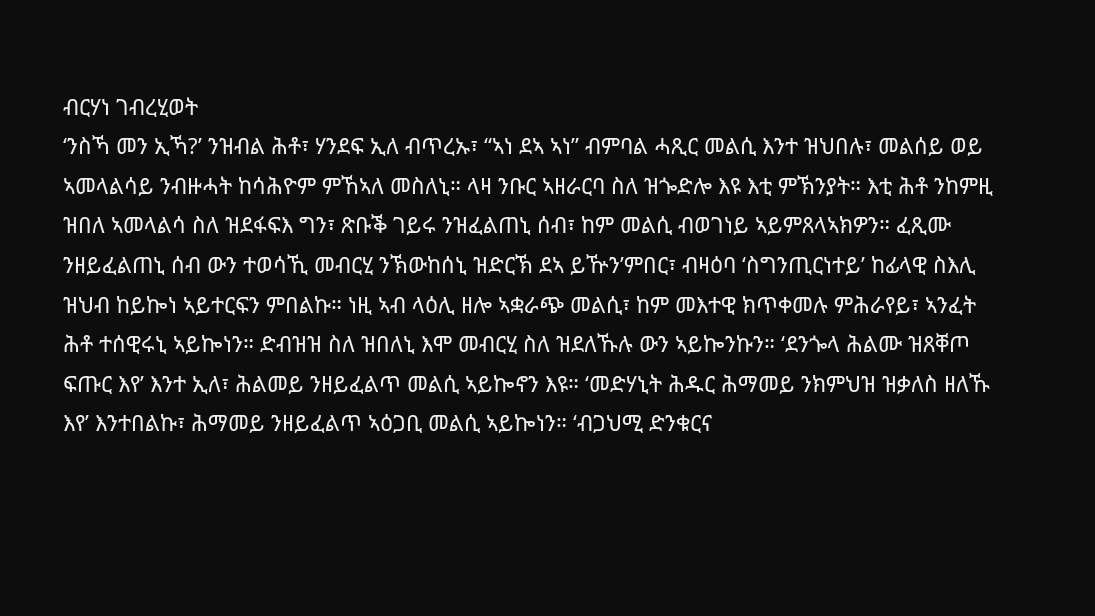ብርሃነ ገብረሂወት
‘ንስኻ መን ኢኻ?’ ንዝብል ሕቶ፣ ሃንደፍ ኢለ ብጥረኡ፣ “ኣነ ደኣ ኣነ” ብምባል ሓጺር መልሲ እንተ ዝህበሉ፣ መልሰይ ወይ ኣመላልሳይ ንብዙሓት ከሳሕዮም ምኸኣለ መስለኒ። ላዛ ንቡር ኣዘራርባ ስለ ዝጐድሎ እዩ እቲ ምኽንያት። እቲ ሕቶ ንከምዚ ዝበለ ኣመላልሳ ስለ ዝደፋፍእ ግን፣ ጽቡቕ ገይሩ ንዝፈልጠኒ ሰብ፣ ከም መልሲ ብወገነይ ኣይምጸላኣክዎን። ፈጺሙ ንዘይፈልጠኒ ሰብ ውን ተወሳኺ መብርሂ ንኽውከሰኒ ዝድርኽ ደኣ ይዅን’ምበር፣ ብዛዕባ ‘ስግንጢርነተይ’ ከፊላዊ ስእሊ ዝህብ ከይኰነ ኣይተርፍን ምበልኩ። ነዚ ኣብ ላዕሊ ዘሎ ኣቋራጭ መልሲ፣ ከም መእተዊ ክጥቀመሉ ምሕራየይ፣ ኣንፈት ሕቶ ተሰዊሩኒ ኣይኰነን። ድብዝዝ ስለ ዝበለኒ እሞ መብርሂ ስለ ዝደለኹሉ ውን ኣይኰንኩን። ‘ደንጐላ ሕልሙ ዝጸቐጦ ፍጡር እየ’ እንተ ኢለ፣ ሕልመይ ንዘይፈልጥ መልሲ ኣይኰኖን እዩ። ‘መድሃኒት ሕዱር ሕማመይ ንክምህዝ ዝቃለስ ዘለኹ እየ’ እንተበልኩ፣ ሕማመይ ንዘይፈልጥ ኣዕጋቢ መልሲ ኣይኰነን። ‘ብጋህሚ ድንቁርና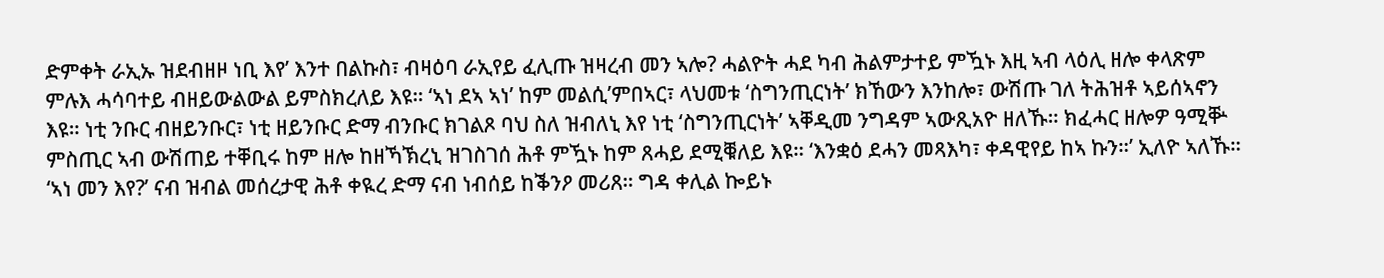ድምቀት ራኢኡ ዝደብዘዞ ነቢ እየ’ እንተ በልኩስ፣ ብዛዕባ ራኢየይ ፈሊጡ ዝዛረብ መን ኣሎ? ሓልዮት ሓደ ካብ ሕልምታተይ ምዃኑ እዚ ኣብ ላዕሊ ዘሎ ቀላጽም ምሉእ ሓሳባተይ ብዘይውልውል ይምስክረለይ እዩ። ‘ኣነ ደኣ ኣነ’ ከም መልሲ’ምበኣር፣ ላህመቱ ‘ስግንጢርነት’ ክኸውን እንከሎ፣ ውሽጡ ገለ ትሕዝቶ ኣይሰኣኖን እዩ። ነቲ ንቡር ብዘይንቡር፣ ነቲ ዘይንቡር ድማ ብንቡር ክገልጾ ባህ ስለ ዝብለኒ እየ ነቲ ‘ስግንጢርነት’ ኣቐዲመ ንግዳም ኣውጺአዮ ዘለኹ። ክፈሓር ዘሎዎ ዓሚቝ ምስጢር ኣብ ውሽጠይ ተቐቢሩ ከም ዘሎ ከዘኻኽረኒ ዝገስገሰ ሕቶ ምዃኑ ከም ጸሓይ ደሚቑለይ እዩ። ‘እንቋዕ ደሓን መጻእካ፣ ቀዳዊየይ ከኣ ኩን።’ ኢለዮ ኣለኹ። ‘ኣነ መን እየ?’ ናብ ዝብል መሰረታዊ ሕቶ ቀዪረ ድማ ናብ ነብሰይ ከቕንዖ መሪጸ። ግዳ ቀሊል ኰይኑ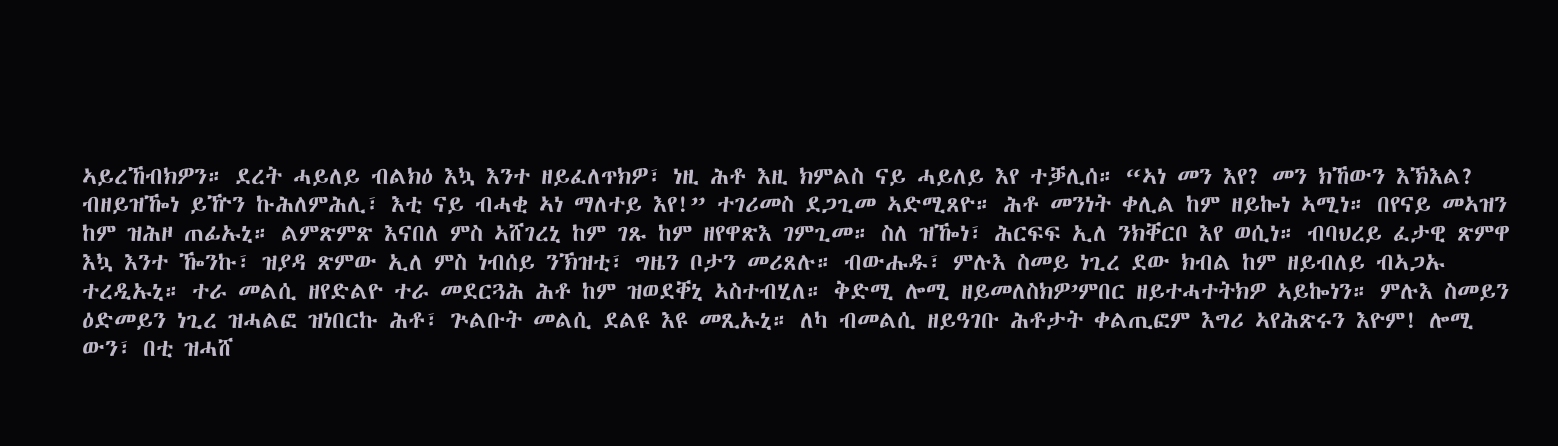ኣይረኸብክዎን። ደረት ሓይለይ ብልክዕ እኳ እንተ ዘይፈለጥክዎ፣ ነዚ ሕቶ እዚ ክምልስ ናይ ሓይለይ እየ ተቓሊሰ። “ኣነ መን እየ? መን ክኸውን እኽእል? ብዘይዝዀነ ይዅን ኩሕለምሕሊ፣ እቲ ናይ ብሓቂ ኣነ ማለተይ እየ!” ተገሪመስ ደጋጊመ ኣድሚጸዮ። ሕቶ መንነት ቀሊል ከም ዘይኰነ ኣሚነ። በየናይ መኣዝን ከም ዝሕዞ ጠፊኡኒ። ልምጽምጽ እናበለ ምስ ኣሸገረኒ ከም ገጹ ከም ዘየዋጽእ ገምጊመ። ስለ ዝዀነ፣ ሕርፍፍ ኢለ ንክቐርቦ እየ ወሲነ። ብባህረይ ፈታዊ ጽምዋ እኳ እንተ ዀንኩ፣ ዝያዳ ጽምው ኢለ ምስ ነብሰይ ንኽዝቲ፣ ግዜን ቦታን መሪጸሉ። ብውሑዱ፣ ምሉእ ስመይ ነጊረ ደው ክብል ከም ዘይብለይ ብኣጋኡ ተረዲኡኒ። ተራ መልሲ ዘየድልዮ ተራ መደርጓሕ ሕቶ ከም ዝወደቐኒ ኣስተብሂለ። ቅድሚ ሎሚ ዘይመለስክዎ’ምበር ዘይተሓተትክዎ ኣይኰነን። ምሉእ ስመይን ዕድመይን ነጊረ ዝሓልፎ ዝነበርኩ ሕቶ፣ ጕልቡት መልሲ ደልዩ እዩ መጺኡኒ። ለካ ብመልሲ ዘይዓገቡ ሕቶታት ቀልጢፎም እግሪ ኣየሕጽሩን እዮም! ሎሚ ውን፣ በቲ ዝሓሸ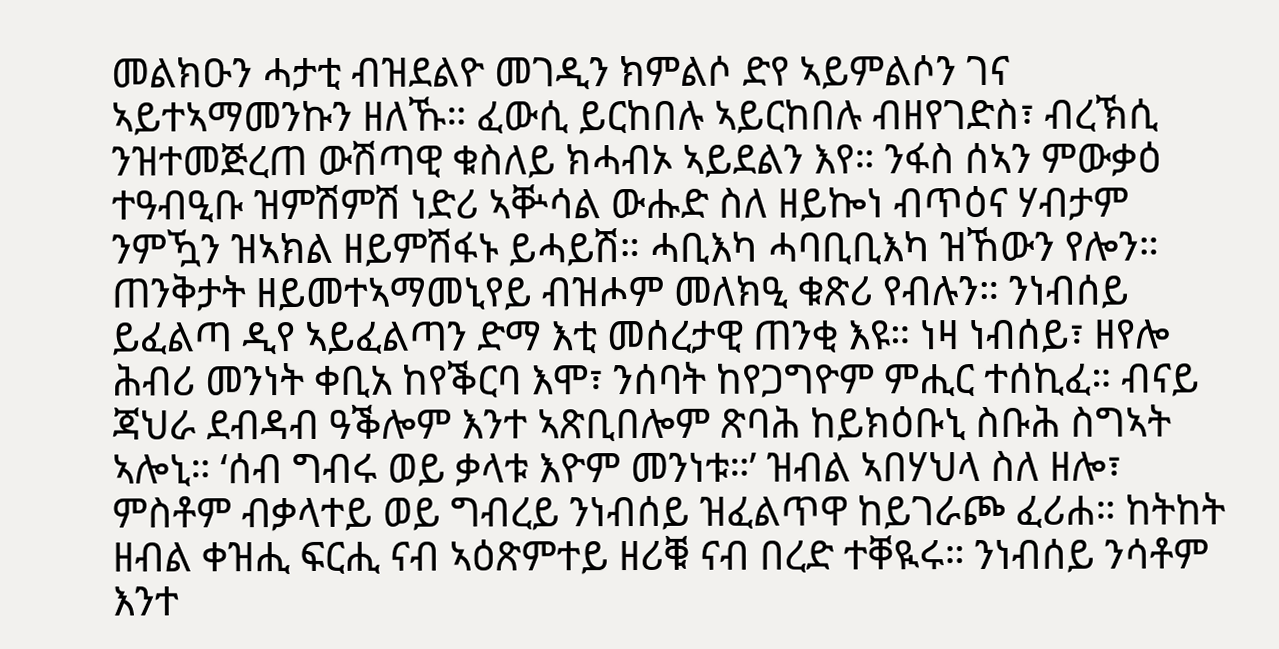መልክዑን ሓታቲ ብዝደልዮ መገዲን ክምልሶ ድየ ኣይምልሶን ገና ኣይተኣማመንኩን ዘለኹ። ፈውሲ ይርከበሉ ኣይርከበሉ ብዘየገድስ፣ ብረኽሲ ንዝተመጅረጠ ውሽጣዊ ቁስለይ ክሓብኦ ኣይደልን እየ። ንፋስ ሰኣን ምውቃዕ ተዓብዒቡ ዝምሽምሽ ነድሪ ኣቝሳል ውሑድ ስለ ዘይኰነ ብጥዕና ሃብታም ንምዃን ዝኣክል ዘይምሽፋኑ ይሓይሽ። ሓቢእካ ሓባቢቢእካ ዝኸውን የሎን። ጠንቅታት ዘይመተኣማመኒየይ ብዝሖም መለክዒ ቁጽሪ የብሉን። ንነብሰይ ይፈልጣ ዲየ ኣይፈልጣን ድማ እቲ መሰረታዊ ጠንቂ እዩ። ነዛ ነብሰይ፣ ዘየሎ ሕብሪ መንነት ቀቢአ ከየቕርባ እሞ፣ ንሰባት ከየጋግዮም ምሒር ተሰኪፈ። ብናይ ጃህራ ደብዳብ ዓቕሎም እንተ ኣጽቢበሎም ጽባሕ ከይክዕቡኒ ስቡሕ ስግኣት ኣሎኒ። ‘ሰብ ግብሩ ወይ ቃላቱ እዮም መንነቱ።’ ዝብል ኣበሃህላ ስለ ዘሎ፣ ምስቶም ብቃላተይ ወይ ግብረይ ንነብሰይ ዝፈልጥዋ ከይገራጮ ፈሪሐ። ከትከት ዘብል ቀዝሒ ፍርሒ ናብ ኣዕጽምተይ ዘሪቑ ናብ በረድ ተቐዪሩ። ንነብሰይ ንሳቶም እንተ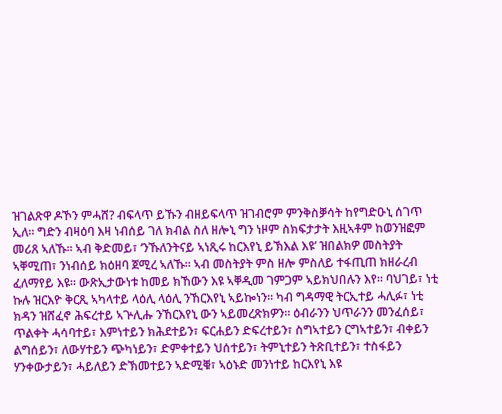ዝገልጽዋ ዶኾን ምሓሸ? ብፍላጥ ይኹን ብዘይፍላጥ ዝገብሮም ምንቅስቓሳት ከየግድዑኒ ሰገጥ ኢለ። ግድን ብዛዕባ እዛ ነብሰይ ገለ ክብል ስለ ዘሎኒ ግን ነዞም ስክፍታታት እዚኣቶም ከወንዝፎም መሪጸ ኣለኹ። ኣብ ቅድመይ፣ ‘ንኹለንትናይ ኣነጺሩ ከርእየኒ ይኽእል እዩ’ ዝበልክዎ መስትያት ኣቐሚጠ፣ ንነብሰይ ክዕዘባ ጀሚረ ኣለኹ። ኣብ መስትያት ምስ ዘሎ ምስለይ ተፋጢጠ ክዘራረብ ፈለማየይ እዩ። ውጽኢታውነቱ ከመይ ክኸውን እዩ ኣቐዲመ ገምጋም ኣይክህበሉን እየ። ባህገይ፣ ነቲ ኩሉ ዝርእዮ ቅርጺ ኣካላተይ ላዕሊ ላዕሊ ንኸርእየኒ ኣይኰነን። ካብ ግዳማዊ ትርኢተይ ሓሊፉ፣ ነቲ ክዳን ዝሸፈኖ ሕፍረተይ ኣጕሊሑ ንኸርእየኒ ውን ኣይመረጽክዎን። ዕብራንን ህጥራንን መንፈሰይ፣ ጥልቀት ሓሳባተይ፣ እምነተይን ክሕደተይን፣ ፍርሐይን ድፍረተይን፣ ስግኣተይን ርግኣተይን፣ ብቀይን ልግሰይን፣ ለውሃተይን ጭካነይን፣ ድምቀተይን ህሰተይን፣ ትምኒተይን ትጽቢተይን፣ ተስፋይን ሃንቀውታይን፣ ሓይለይን ድኽመተይን ኣድሚቑ፣ ኣዕኑድ መንነተይ ከርእየኒ እዩ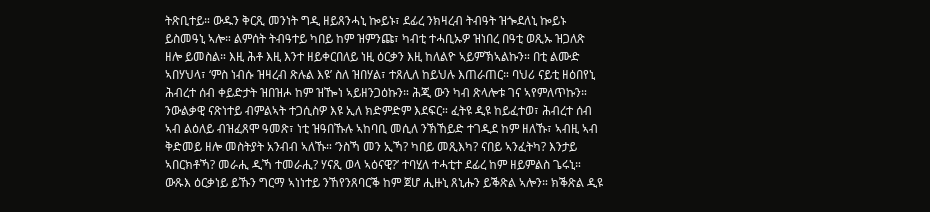ትጽቢተይ። ውዱን ቅርጺ መንነት ግዲ ዘይጸንሓኒ ኰይኑ፣ ደፊረ ንክዛረብ ትብዓት ዝጐደለኒ ኰይኑ ይስመዓኒ ኣሎ። ልምሰት ትብዓተይ ካበይ ከም ዝምንጩ፣ ካብቲ ተሓቢኡዎ ዝነበረ በዓቲ ወጺኡ ዝጋለጽ ዘሎ ይመስል። እዚ ሕቶ እዚ እንተ ዘይቀርበለይ ነዚ ዕርቃን እዚ ከለልዮ ኣይምኽኣልኩን። በቲ ልሙድ ኣበሃህላ፣ ‘ምስ ነብሱ ዝዛረብ ጽሉል እዩ’ ስለ ዝበሃል፣ ተጸሊለ ከይህሉ እጠራጠር። ባህሪ ናይቲ ዘዕበየኒ ሕብረተ ሰብ ቀይድታት ዝበዝሖ ከም ዝዀነ ኣይዘንጋዕኩን። ሕጂ ውን ካብ ጽላሎቱ ገና ኣየምለጥኩን። ንውልቃዊ ናጽነተይ ብምልኣት ተጋሲስዎ እዩ ኢለ ክድምድም እደፍር። ፈትዩ ዲዩ ከይፈተወ፣ ሕብረተ ሰብ ኣብ ልዕለይ ብዝፈጸሞ ዓመጽ፣ ነቲ ዝዓበኹሉ ኣከባቢ መሲለ ንኽኸይድ ተገዲደ ከም ዘለኹ፣ ኣብዚ ኣብ ቅድመይ ዘሎ መስትያት አንብብ ኣለኹ። ‘ንስኻ መን ኢኻ? ካበይ መጺእካ? ናበይ ኣንፈትካ? እንታይ ኣበርክቶኻ? መራሒ ዲኻ ተመራሒ? ሃናጺ ወላ ኣዕናዊ?’ ተባሂለ ተሓቲተ ደፊረ ከም ዘይምልስ ጌሩኒ። ውጹእ ዕርቃነይ ይኹን ግርማ ኣነነተይ ንኸየንጸባርቕ ከም ጀሆ ሒዙኒ ጸኒሑን ይቕጽል ኣሎን። ክቕጽል ዲዩ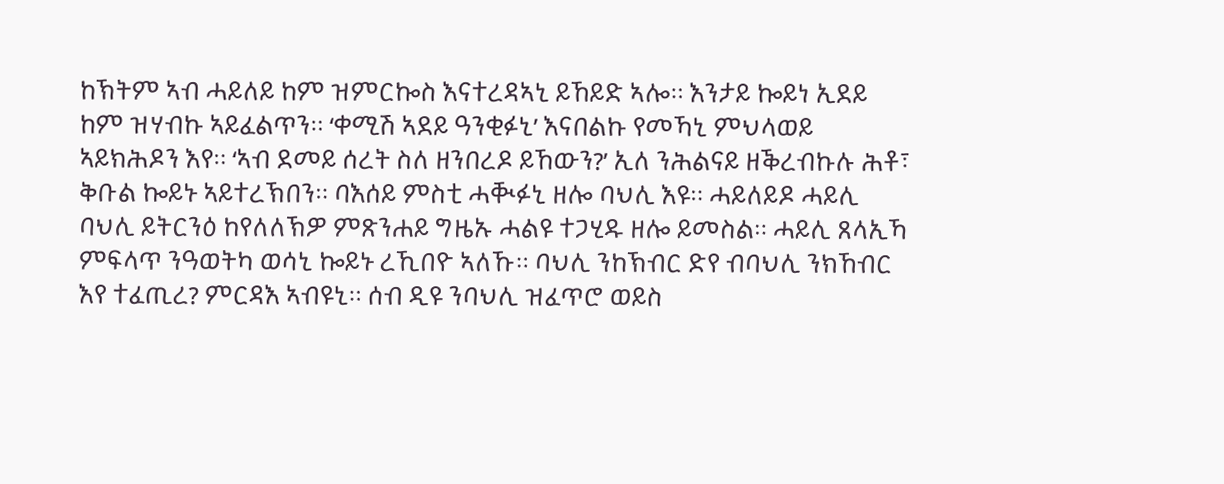ከኽትም ኣብ ሓይለይ ከም ዝምርኰስ እናተረዳኣኒ ይኸይድ ኣሎ። እንታይ ኰይነ ኢደይ ከም ዝሃብኩ ኣይፈልጥን። ‘ቀሚሽ ኣደይ ዓንቂፉኒ’ እናበልኩ የመኻኒ ምህላወይ ኣይክሕዶን እየ። ‘ኣብ ደመይ ሰረት ስለ ዘንበረዶ ይኸውን?’ ኢለ ንሕልናይ ዘቕረብኩሉ ሕቶ፣ ቅቡል ኰይኑ ኣይተረኽበን። ባእሰይ ምስቲ ሓቚፉኒ ዘሎ ባህሊ እዩ። ሓይለይዶ ሓይሊ ባህሊ ይትርንዕ ከየለለኽዎ ምጽንሐይ ግዜኡ ሓልዩ ተጋሂዱ ዘሎ ይመስል። ሓይሊ ጸላኢኻ ምፍላጥ ንዓወትካ ወሳኒ ኰይኑ ረኺበዮ ኣለኹ። ባህሊ ንከኽብር ድየ ብባህሊ ንክኸብር እየ ተፈጢረ? ምርዳእ ኣብዩኒ። ሰብ ዲዩ ንባህሊ ዝፈጥሮ ወይስ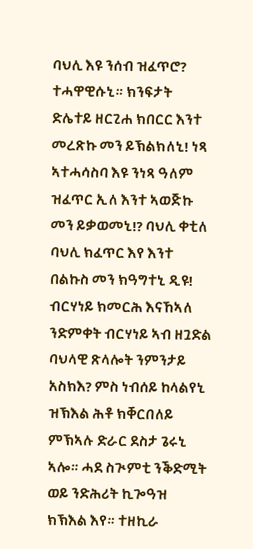ባህሊ እዩ ንሰብ ዝፈጥሮ? ተሓዋዊሱኒ። ክንፍታት ድሌተይ ዘርጊሐ ክበርር እንተ መረጽኩ መን ይኽልክለኒ! ነጻ ኣተሓሳስባ እዩ ንነጻ ዓለም ዝፈጥር ኢለ እንተ ኣወጅኩ መን ይቃወመኒ!? ባህሊ ቀቲለ ባህሊ ክፈጥር እየ እንተ በልኩስ መን ክዓግተኒ ዲዩ! ብርሃነይ ክመርሕ እናኸኣለ ንድምቀት ብርሃነይ ኣብ ዘጓድል ባህላዊ ጽላሎት ንምንታይ አስክእ? ምስ ነብሰይ ከላልየኒ ዝኽእል ሕቶ ክቐርበለይ ምኽኣሉ ድራር ደስታ ጌሩኒ ኣሎ። ሓደ ስጒምቲ ንቕድሚት ወይ ንድሕሪት ኪጐዓዝ ክኽእል እየ። ተዘኪራ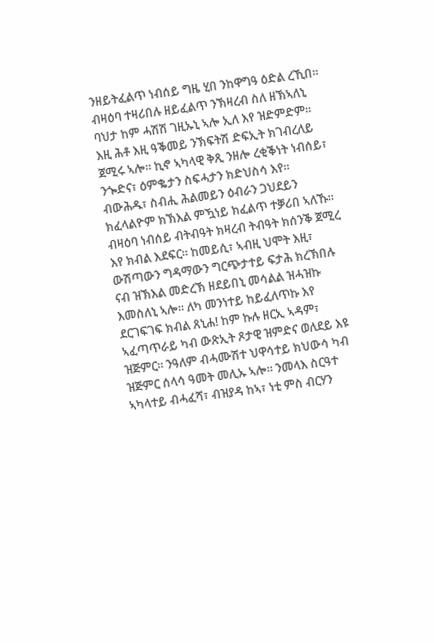ንዘይትፈልጥ ነብሰይ ግዜ ሂበ ንከዋግዓ ዕድል ረኺበ። ብዛዕባ ተዛሪበሉ ዘይፈልጥ ንኽዛረብ ስለ ዘኽኣለኒ ባህታ ከም ሓሽሽ ገዚኡኒ ኣሎ ኢለ እየ ዝድምድም። እዚ ሕቶ እዚ ዓቕመይ ንኽፍትሽ ድፍኢት ክገብረለይ ጀሚሩ ኣሎ። ኪኖ ኣካላዊ ቅጺ ንዘሎ ረቂቕነት ነብሰይ፣ ንጐድና፣ ዕምቈታን ስፍሓታን ክድህስሳ እየ። ብውሕዱ፣ ስብሒ ሕልመይን ዕብራን ጋህደይን ክፈላልዮም ክኽእል ምዃነይ ክፈልጥ ተቓሪበ ኣለኹ። ብዛዕባ ነብሰይ ብትብዓት ክዛረብ ትብዓት ክሰንቕ ጀሚረ እየ ክብል እደፍር። ከመይሲ፣ ኣብዚ ህሞት እዚ፣ ውሽጣውን ግዳማውን ግርጭታተይ ፍታሕ ክረኽበሉ ናብ ዝኽእል መድረኽ ዘደይበኒ መሳልል ዝሓዝኩ እመስለኒ ኣሎ። ለካ መንነተይ ከይፈለጥኩ እየ ደርገፍገፍ ክብል ጸኒሐ! ከም ኩሉ ዘርኢ ኣዳም፣ ኣፈጣጥራይ ካብ ውጽኢት ጾታዊ ዝምድና ወለደይ እዩ ዝጅምር። ንዓለም ብሓሙሽተ ህዋሳተይ ክህውሳ ካብ ዝጅምር ሰላሳ ዓመት መሊኡ ኣሎ። ንመላእ ስርዓተ ኣካላተይ ብሓፈሻ፣ ብዝያዳ ከኣ፣ ነቲ ምስ ብርሃን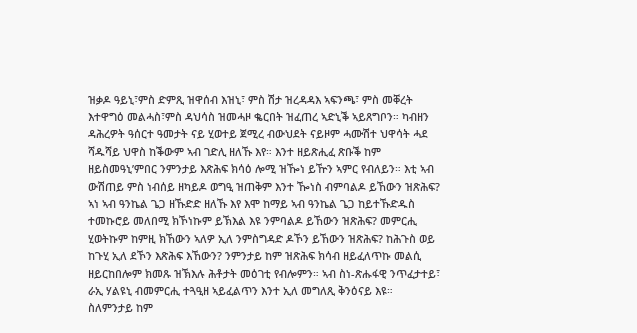ዝቃዶ ዓይኒ፣ምስ ድምጺ ዝዋሰብ እዝኒ፣ ምስ ሽታ ዝረዳዳእ ኣፍንጫ፣ ምስ መቐረት እተዋግዕ መልሓስ፣ምስ ዳህሳስ ዝመሓዞ ቈርበት ዝፈጠረ ኣድኒቕ ኣይጸግቦን። ካብዘን ዳሕረዎት ዓሰርተ ዓመታት ናይ ሂወተይ ጀሚረ ብውህደት ናይዞም ሓሙሽተ ህዋሳት ሓደ ሻዱሻይ ህዋስ ከቕውም ኣብ ገድሊ ዘለኹ እየ። እንተ ዘይጽሒፈ ጽቡቕ ከም ዘይስመዓኒ’ምበር ንምንታይ እጽሕፍ ክሳዕ ሎሚ ዝዀነ ይዅን ኣምር የብለይን። እቲ ኣብ ውሽጠይ ምስ ነብሰይ ዘካይዶ ወግዒ ዝጠቅም እንተ ዀነስ ብምባልዶ ይኸውን ዝጽሕፍ? ኣነ ኣብ ዓንኬል ጌጋ ዘኹድድ ዘለኹ እየ እሞ ከማይ ኣብ ዓንኬል ጌጋ ከይተኹድዱስ ተመኩሮይ መለበሚ ክኾነኩም ይኽእል እዩ ንምባልዶ ይኸውን ዝጽሕፍ? መምርሒ ሂወትኩም ከምዚ ክኸውን ኣለዎ ኢለ ንምስግዳድ ዶኾን ይኸውን ዝጽሕፍ? ከሕጉስ ወይ ከጉሂ ኢለ ደኾን እጽሕፍ እኸውን? ንምንታይ ከም ዝጽሕፍ ክሳብ ዘይፈለጥኩ መልሲ ዘይርከበሎም ክመጹ ዝኽእሉ ሕቶታት መዕገቲ የብሎምን። ኣብ ስነ-ጽሑፋዊ ንጥፈታተይ፣ ራኢ ሃልዩኒ ብመምርሒ ተጓዒዘ ኣይፈልጥን እንተ ኢለ መግለጺ ቅንዕናይ እዩ። ስለምንታይ ከም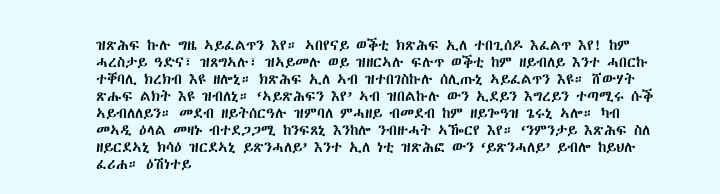ዝጽሕፍ ኩሉ ግዜ ኣይፈልጥን እየ። ኣበየናይ ወቕቲ ክጽሕፍ ኢለ ተበጊሰዶ እፈልጥ እየ! ከም ሓረስታይ ዓድና፣ ዝጸግኣሉ፣ ዝኣይመሉ ወይ ዝዘርኣሉ ፍሉጥ ወቕቲ ከም ዘይብለይ እንተ ሓበርኩ ተቐባሊ ክረክብ እዩ ዘሎኒ። ክጽሕፍ ኢለ ኣብ ዝተበገስኩሉ ሰሊጡኒ ኣይፈልጥን እዩ። ሸውሃት ጽሑፍ ልክት እዩ ዝብለኒ። ‘ኣይጽሕፍን እየ’ ኣብ ዝበልኩሉ ውን ኢደይን እግረይን ተጣሚሩ ሱቕ ኣይብለለይን። መደብ ዘይትሰርዓሉ ዝምባለ ምሓዘይ ብመደብ ከም ዘይጐዓዝ ጌሩኒ ኣሎ። ካብ መኣዲ ዕላል መዛኑ ብተደጋጋሚ ከንፍጸኒ እንከሎ ንብዙሓት ኣዀርየ እየ። ‘ንምንታይ እጽሕፍ ስለ ዘይርደኣኒ ክሳዕ ዝርደኣኒ ይጽንሓለይ’ እንተ ኢለ ነቲ ዝጽሕፎ ውን ‘ይጽንሓለይ’ ይብሎ ከይህሉ ፈሪሐ። ዕሽነተይ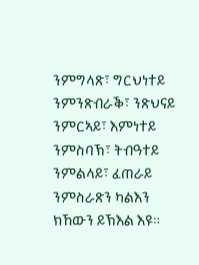ንምግላጽ፣ ግርህነተይ ንምንጽብራቕ፣ ንጽህናይ ንምርኣይ፣ እምነተይ ንምስባኽ፣ ትብዓተይ ንምልላይ፣ ፈጠራይ ንምስራጽን ካልእን ክኸውን ይኽእል እዩ።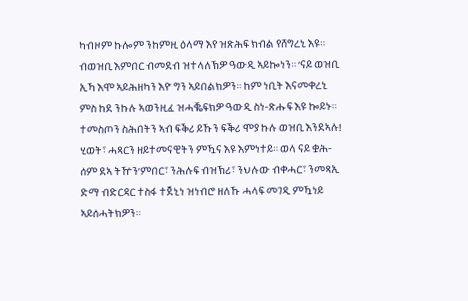ካብዞም ኩሎም ንከምዚ ዕላማ እየ ዝጽሕፍ ክብል የሸግረኒ እዩ። ብወዝቢ እምበር ብመደብ ዝተላለኽዎ ዓውዲ ኣይኰነን። ‘ናይ ወዝቢ ኢኻ እሞ ኣይሕዘካን እየ’ ግን ኣይበልክዎን። ከም ነቢት እናመቀረኒ ምስ ከደ ንኩሉ ኣወንዚፈ ዝሓቘፍክዎ ዓውዲ ስነ-ጽሑፍ እዩ ኰይኑ። ተመስጦን ስሕበትን ኣብ ፍቕሪ ይኹን ፍቕሪ ሞያ ኩሉ ወዝቢ እንደኣሉ! ሂወት፣ ሓጻርን ዘይተመናዊትን ምዃና እዩ እምነተይ። ወላ ናይ ቋሕ-ሰም ደኣ ትዅን’ምበር፣ ንሕሉፍ ብዝኽሪ፣ ንህሉው ብቀሓር፣ ንመጻኢ ድማ ብድርዳር ተስፋ ተጀኒነ ዝነብሮ ዘለኹ ሓላፍ መገዲ ምዃነይ ኣይሰሓትክዎን።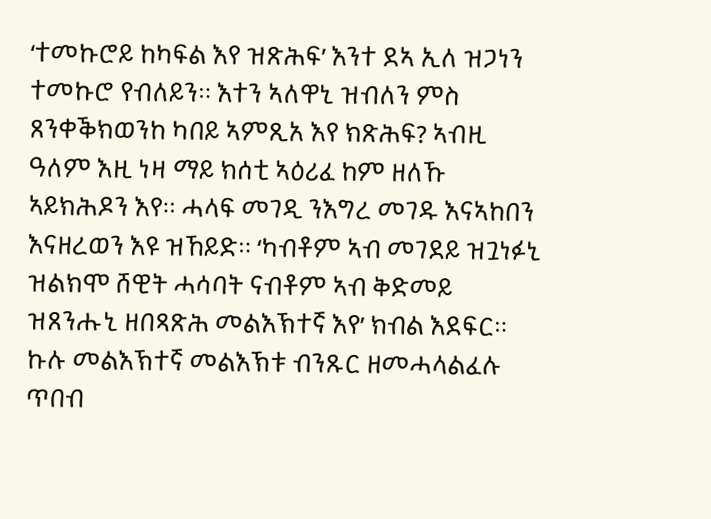‘ተመኩሮይ ከካፍል እየ ዝጽሕፍ’ እንተ ደኣ ኢለ ዝጋነን ተመኩሮ የብለይን። እተን ኣለዋኒ ዝብለን ምስ ጸንቀቕክወንከ ካበይ ኣምጺአ እየ ክጽሕፍ? ኣብዚ ዓለም እዚ ነዛ ማይ ክሰቲ ኣዕሪፈ ከም ዘለኹ ኣይክሕዶን እየ። ሓላፍ መገዲ ንእግረ መገዱ እናኣከበን እናዘረወን እዩ ዝኸይድ። ‘ካብቶም ኣብ መገደይ ዝጓነፉኒ ዝልክሞ ሸዊት ሓሳባት ናብቶም ኣብ ቅድመይ ዝጸንሑኒ ዘበጻጽሕ መልእኽተኛ እየ’ ክብል እደፍር። ኩሉ መልእኽተኛ መልእኽቱ ብንጹር ዘመሓላልፈሉ ጥበብ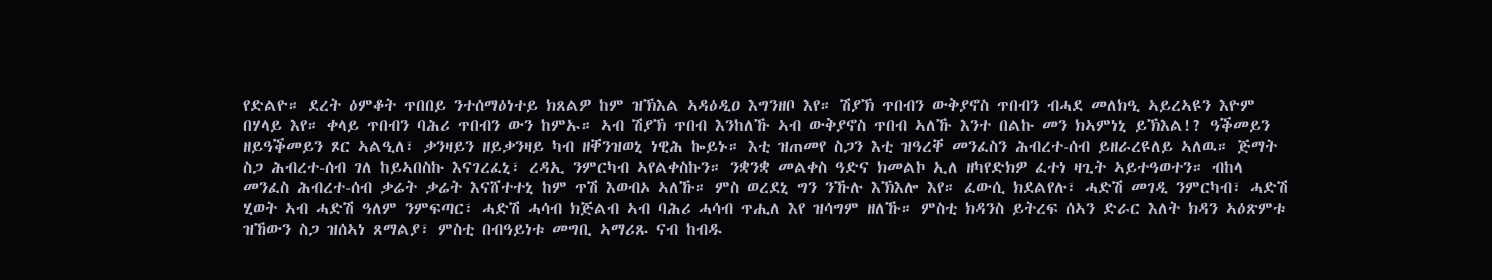የድልዮ። ደረት ዕምቆት ጥበበይ ንተሰማዕነተይ ክጸልዎ ከም ዝኽእል ኣዳዕዲዐ እግንዘቦ እየ። ሽያኽ ጥበብን ውቅያኖስ ጥበብን ብሓደ መለክዒ ኣይረኣዩን እዮም በሃላይ እየ። ቀላይ ጥበብን ባሕሪ ጥበብን ውን ከምኡ። ኣብ ሽያኽ ጥበብ እንከለኹ ኣብ ውቅያኖስ ጥበብ ኣለኹ እንተ በልኩ መን ክኣምነኒ ይኽእል!? ዓቕመይን ዘይዓቕመይን ጾር ኣልዒለ፣ ቃንዛይን ዘይቃንዛይ ካብ ዘቐንዝወኒ ነዊሕ ኰይኑ። እቲ ዝጠመየ ስጋን እቲ ዝዓረቐ መንፈስን ሕብረተ-ሰብ ይዘራረዩለይ ኣለዉ። ጅማት ስጋ ሕብረተ-ሰብ ገለ ከይኣበስኩ እናገረፈኒ፣ ረዳኢ ንምርካብ ኣየልቀስኩን። ንቋንቋ መልቀስ ዓድና ክመልኮ ኢለ ዘካየድክዎ ፈተነ ዛጊት ኣይተዓወተን። ብከላ መንፈስ ሕብረተ-ሰብ ቃሬት ቃሬት እናሸተተኒ ከም ጥሽ እወብኦ ኣለኹ። ምስ ወረደኒ ግን ንኹሉ እኽእሎ እየ። ፈውሲ ክደልየሉ፣ ሓድሽ መገዲ ንምርካብ፣ ሓድሽ ሂወት ኣብ ሓድሽ ዓለም ንምፍጣር፣ ሓድሽ ሓሳብ ክጅልብ ኣብ ባሕሪ ሓሳብ ጥሒለ እየ ዝሳግም ዘለኹ። ምስቲ ክዳንስ ይትረፍ ሰኣን ድራር እለት ክዳን ኣዕጽምቱ ዝኸውን ስጋ ዝሰኣነ ጸማልያ፣ ምስቲ በብዓይነቱ መግቢ ኣማሪጹ ናብ ከብዱ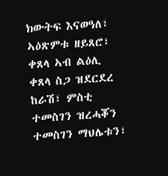ክውትፍ እናወዓለ፣ ኣዕጽምቱ ዘይጸሮ፣ ቀጸላ ኣብ ልዕሊ ቀጸላ ስጋ ዝደርደረ ከራሽ፣ ምስቲ ተመስገን ዝረሓቖን ተመስገን ማህሌቱን፣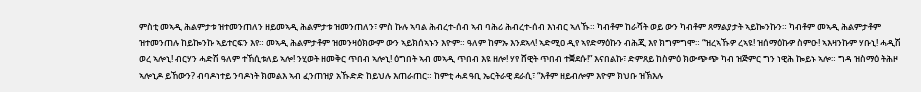ምስቲ መኣዲ ሕልምታቱ ዝተመንጠለን ዘይመኣዲ ሕልምታቱ ዝመንጠለን፣ ምስ ኩሉ ኣባል ሕብረተ-ሰብ ኣብ ባሕሪ ሕብረተ-ሰብ እነብር ኣለኹ። ካብቶም ከራሻት ወይ ውን ካብቶም ጸማልያታት ኣይኰንኩን። ካብቶም መኣዲ ሕልምታቶም ዝተመንጠሉ ከይኰንኩ ኣይተርፍን እየ። መኣዲ ሕልምታቶም ዝመንዛዕክውም ውን ኣይክሰኣኑን እዮም። ዓለም ከምኡ እንደኣላ! ኣድሚዐ ዲየ ኣየድማዕኩን ብሕጂ እየ ክግምግሞ። “ዝረኣኹዎ ረኣዩ! ዝሰማዕኩዎ ስምዑ! ኣእዛንኩም ሃቡኒ! ሓዲሽ ወረ ኣሎኒ! ብርሃን ሓድሽ ዓለም ተኸሲቱለይ ኣሎ! ንሂወት ዘመቅር ጥበብ ኣሎኒ! ዕግበት ኣብ መኣዲ ጥበብ እዩ ዘሎ! ሃየ ሸዊት ጥበብ ተቛደሱ!” እናበልኩ፣ ድምጸይ ከስምዕ ክውጭጭ ካብ ዝጅምር ግን ነዊሕ ኰይኑ ኣሎ። ግዳ ዝስማዕ ትሕዞ ኣሎኒዶ ይኸውን? ብባዶነተይ ንባዶነት ክመልእ ኣብ ፈንጠዝያ አኹድድ ከይህሉ እጠራጠር። ከምቲ ሓደ ዓቢ ኤርትራዊ ደራሲ፣ “እቶም ዘይብሎም እዮም ክህቡ ዝኽእሉ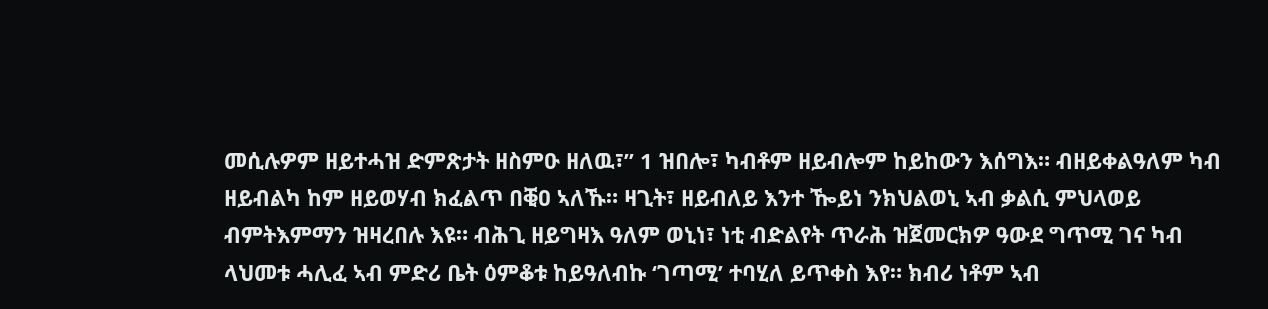መሲሉዎም ዘይተሓዝ ድምጽታት ዘስምዑ ዘለዉ፣” 1 ዝበሎ፣ ካብቶም ዘይብሎም ከይከውን እሰግእ። ብዘይቀልዓለም ካብ ዘይብልካ ከም ዘይወሃብ ክፈልጥ በቒዐ ኣለኹ። ዛጊት፣ ዘይብለይ እንተ ዀይነ ንክህልወኒ ኣብ ቃልሲ ምህላወይ ብምትእምማን ዝዛረበሉ እዩ። ብሕጊ ዘይግዛእ ዓለም ወኒነ፣ ነቲ ብድልየት ጥራሕ ዝጀመርክዎ ዓውደ ግጥሚ ገና ካብ ላህመቱ ሓሊፈ ኣብ ምድሪ ቤት ዕምቆቱ ከይዓለብኩ ‘ገጣሚ’ ተባሂለ ይጥቀስ እየ። ክብሪ ነቶም ኣብ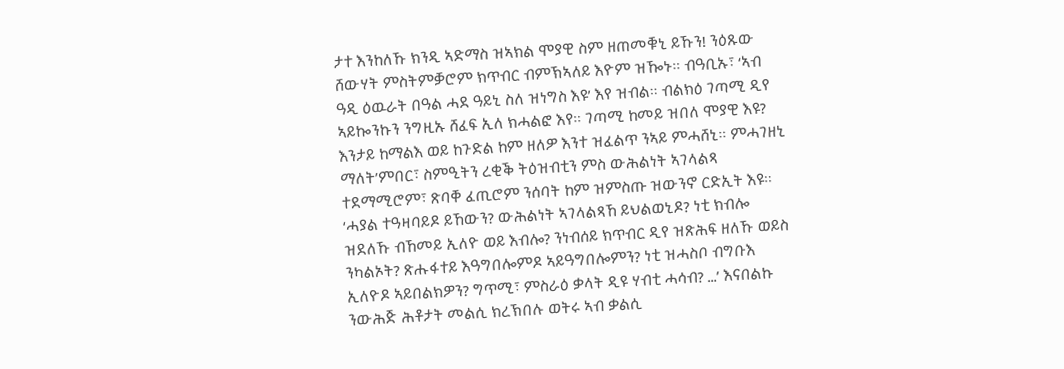ታተ እንከለኹ ክንዲ ኣድማስ ዝኣክል ሞያዊ ስም ዘጠመቑኒ ይኹን! ንዕጹው ሸውሃት ምስትምቓሮም ክጥብር ብምኽኣለይ እዮም ዝዀኑ። ብዓቢኡ፣ ‘ኣብ ዓዲ ዕዉራት በዓል ሓደ ዓይኒ ስለ ዝነግስ እዩ’ እየ ዝብል። ብልክዕ ገጣሚ ዲየ ኣይኰንኩን ንግዚኡ ሸፈፍ ኢለ ክሓልፎ እየ። ገጣሚ ከመይ ዝበለ ሞያዊ እዩ? እንታይ ከማልእ ወይ ከጉድል ከም ዘለዎ እንተ ዝፈልጥ ንኣይ ምሓሸኒ። ምሓገዘኒ ማለት’ምበር፣ ስምዒትን ረቂቕ ትዕዝብቲን ምስ ውሕልነት ኣገላልጻ ተደማሚሮም፣ ጽባቐ ፈጢሮም ንሰባት ከም ዝምስጡ ዝውንኖ ርድኢት እዩ። ‘ሓያል ተዓዛባይዶ ይኸውን? ውሕልነት ኣገላልጻኸ ይህልወኒዶ? ነቲ ክብሎ ዝደለኹ ብኸመይ ኢለዮ ወይ እብሎ? ንነብሰይ ክጥብር ዲየ ዝጽሕፍ ዘለኹ ወይስ ንካልኦት? ጽሑፋተይ እዓግበሎምዶ ኣይዓግበሎምን? ነቲ ዝሓስቦ ብግቡእ ኢለዮዶ ኣይበልክዎን? ግጥሚ፣ ምስራዕ ቃላት ዲዩ ሃብቲ ሓሳብ? …’ እናበልኩ ንውሕጅ ሕቶታት መልሲ ክረኽበሉ ወትሩ ኣብ ቃልሲ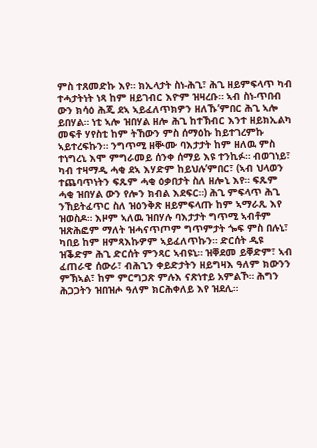ምስ ተጸመድኩ እየ። ክኢላታት ስነ-ሕጊ፣ ሕጊ ዘይምፍላጥ ካብ ተሓታትነት ነጻ ከም ዘይገብር እዮም ዝዛረቡ። ኣብ ስነ-ጥበብ ውን ክሳዕ ሕጂ ደኣ ኣይፈለጥክዎን ዘለኹ’ምበር ሕጊ ኣሎ ይበሃል። ነቲ ኣሎ ዝበሃል ዘሎ ሕጊ ከተኽብር እንተ ዘይክኢልካ መፍቶ ሃየስቲ ከም ትኸውን ምስ ሰማዕኩ ከይተገረምኩ ኣይተረፍኩን። ንግጥሚ ዘቝሙ ባእታታት ከም ዘለዉ ምስ ተነግረኒ እሞ ምግራመይ ሰንቀ ሰማይ እዩ ተንኪፉ። ብወገነይ፣ ካብ ተዛማዲ ሓቂ ደኣ እሃድም ከይህሉ’ምበር፣ (ኣብ ህላወን ተጨባጥነትን ፍጹም ሓቂ ዕቃበታት ስለ ዘሎኒ እየ። ፍጹም ሓቂ ዝበሃል ውን የሎን ክብል እደፍር።) ሕጊ ምፍላጥ ሕጊ ንኸይትፈጥር ስለ ዝዕንቅጽ ዘይምፍላጡ ከም ኣማራጺ እየ ዝወስዶ። እዞም ኣለዉ ዝበሃሉ ባእታታት ግጥሚ ኣብቶም ዝጽሕፎም ማለት ዝሓናጥጦም ግጥምታት ጐፍ ምስ በሉኒ፣ ካበይ ከም ዘምጻእኩዎም ኣይፈለጥኩን። ድርሰት ዲዩ ዝቕድም ሕጊ ድርሰት ምንጻር ኣብዩኒ። ዝቐደመ ይቐድም፣ ኣብ ፈጠራዊ ሰውራ፣ ብሕጊን ቀይድታትን ዘይግዛእ ዓለም ክውንን ምኽኣል፣ ከም ምርግጋጽ ምሉእ ናጽነተይ አምልኾ። ሕግን ሕጋጋትን ዝበዝሖ ዓለም ክርሕቀለይ እየ ዝደሊ።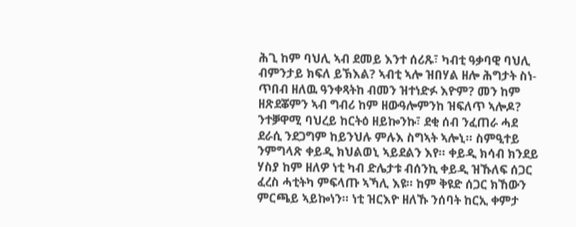ሕጊ ከም ባህሊ ኣብ ደመይ እንተ ሰሪጹ፣ ካብቲ ዓቃባዊ ባህሊ ብምንታይ ክፍለ ይኽእል? ኣብቲ ኣሎ ዝበሃል ዘሎ ሕግታት ስነ-ጥበብ ዘለዉ ዓንቀጻትከ ብመን ዝተነድፉ እዮም? መን ከም ዘጽደቖምን ኣብ ግብሪ ከም ዘውዓሎምንከ ዝፍለጥ ኣሎዶ? ንተቓዋሚ ባህረይ ከርትዕ ዘይኰንኩ፣ ደቂ ሰብ ንፈጠራ ሓደ ደራሲ ንደጋግም ከይንህሉ ምሉእ ስግኣት ኣሎኒ። ስምዒተይ ንምግላጽ ቀይዲ ክህልወኒ ኣይደልን እየ። ቀይዲ ክሳብ ክንደይ ሃስያ ከም ዘለዎ ነቲ ካብ ድሌታቱ ብሰንኪ ቀይዲ ዝኹለፍ ሰጋር ፈረስ ሓቲትካ ምፍላጡ ኣኻሊ እዩ። ከም ቅዩድ ሰጋር ክኸውን ምርጫይ ኣይኰነን። ነቲ ዝርእዮ ዘለኹ ንሰባት ከርኢ ቀምታ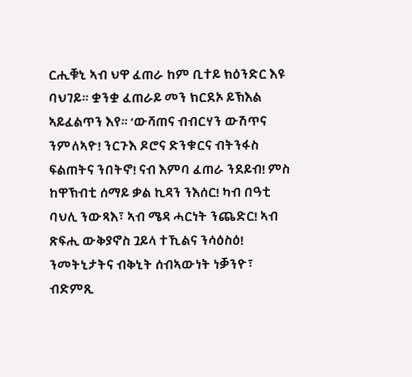ርሒቑኒ ኣብ ህዋ ፈጠራ ከም ቢተይ ክዕንድር እዩ ባህገይ። ቋንቋ ፈጠራይ መን ክርደኦ ይኽእል ኣይፈልጥን እየ። ‘ውሻጠና ብብርሃን ውሽጥና ንምለኣዮ! ንርጉእ ዶሮና ድንቁርና ብትንፋስ ፍልጠትና ንበትኖ! ናብ እምባ ፈጠራ ንደይብ! ምስ ከዋኽብቲ ሰማይ ቃል ኪዳን ንእሰር! ካብ በዓቲ ባህሊ ንውጻእ፣ ኣብ ሜዳ ሓርነት ንጨድር! ኣብ ጽፍሒ ውቅያኖስ ጓይላ ተኺልና ንሳዕስዕ! ንመትኒታትና ብቅኒት ሰብኣውነት ነቓንዮ፣ ብድምጺ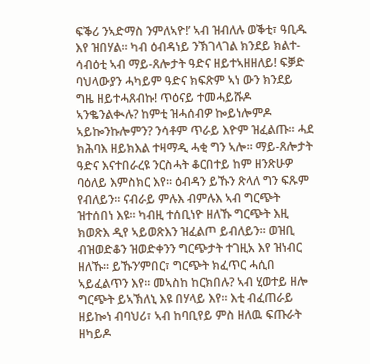ፍቕሪ ንኣድማስ ንምለኣዮ!’ ኣብ ዝብለሉ ወቕቲ፣ ዓቢዱ እየ ዝበሃል። ካብ ዕብዳነይ ንኽገላገል ክንደይ ክልተ-ሳብዕቲ ኣብ ማይ-ጸሎታት ዓድና ዘይተኣዘዘለይ! ፍቓድ ባህላውያን ሓካይም ዓድና ክፍጽም ኣነ ውን ክንደይ ግዜ ዘይተሓጸብኩ! ጥዕናይ ተመሓይሹዶ ኣንቈንልቊሉ? ከምቲ ዝሓሰብዎ ኰይነሎምዶ ኣይኰንኩሎምን? ንሳቶም ጥራይ እዮም ዝፈልጡ። ሓደ ክሕባእ ዘይክእል ተዛማዲ ሓቂ ግን ኣሎ። ማይ-ጸሎታት ዓድና እናተበራረዩ ንርስሓት ቆርበተይ ከም ዘንጽሁዎ ባዕለይ እምስክር እየ። ዕብዳን ይኹን ጽላለ ግን ፍጹም የብለይን። ናብራይ ምሉእ ብምሉእ ኣብ ግርጭት ዝተሰበነ እዩ። ካብዚ ተሰቢነዮ ዘለኹ ግርጭት እዚ ክወጽእ ዲየ ኣይወጽእን ዝፈልጦ ይብለይን። ወዝቢ ብዝወድቆን ዝወድቀንን ግርጭታት ተገዚአ እየ ዝነብር ዘለኹ። ይኹን’ምበር፣ ግርጭት ክፈጥር ሓሲበ ኣይፈልጥን እየ። መኣስከ ከርክበሉ? ኣብ ሂወተይ ዘሎ ግርጭት ይኣኽለኒ እዩ በሃላይ እየ። እቲ ብፈጠራይ ዘይኰነ ብባህሪ፣ ኣብ ከባቢየይ ምስ ዘለዉ ፍጡራት ዘካይዶ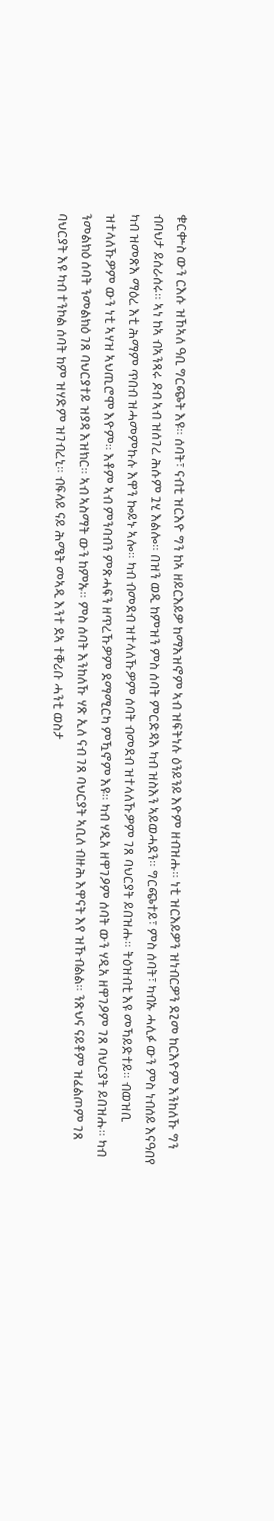ቁርቍስ ውን ርእሱ ዝኸኣለ ዓቢ ግርጭት እዩ። ሰባት፣ ናብቲ ዝርእዮ ግን ከኣ ዘይርእይዎ ከማእዝኖም ኣብ ዝፍትነሉ ዕንይንይ እዮም ዘብዝሑ። ነቲ ዝርእይዎን ዝነብርዎን ደጊመ ከርእዮም እንከለኹ ግን ብባህታ ይሰራሰሩ። ኣነ ከኣ ብኣንጻሩ ዶብ ኣብ ዝሰገረ ሕሱም ጓሂ እልሎ። በዝን ወዲ ከምዝን ምስ ሰባት ምርድዳእ ካብ ዝስእን ኣይወሓደን። ግርጭተይ፣ ምስ ሰባት፣ ካብኡ ሓሊፉ ውን ምስ ነብሰይ እናዓበየ ካብ ዝመጽእ ማዕረ እቲ ሕማም ጥበብ ዝሓመምኩሉ እዋን ኰይኑ ኣሎ። ካብ ብመደብ ዝተላለኹዎም ሰባት ብመደብ ዝተላለኹዎም ገጸ ባህርያት ይበዝሑ። ትዕዝብቲ እዩ መኻይድተይ። ብወዝቢ ዝተላለኹዎም ውን ነቲ ኣሃዝ ኣህጢሮሞ እዮም። እቶም ኣብ ምንባብን ምጽሓፍን ዘጥረኹዎም ደማሚርካ ምዃኖም እዩ። ካብ ሃዲአ ዘዋገዖም ሰባት ውን ሃዲአ ዘዋገዖም ገጸ ባህርያት ይበዝሑ። ካብ ንመልክዕ ሰባት ንመልክዕ ገጸ ባህርያተይ ዝያዳ እዝክር። ኣብ ኣስማት ውን ከምኡ። ምስ ሰባት እንከለኹ ሃጽ ኢለ ናብ ገጸ ባህርያት ኣቢለ ብዙሕ እዋናት እየ ዝኹብልል። ንጽህና ናይቶም ዝፈልጦም ገጸ ባህርያት እዩ ካብ ተንኮል ሰባት ከም ዝሃድም ዝገብረኒ። ብፍላይ ናይ ሕሜት መኣዲ እንተ ደኣ ተቐሪቡ ሓንቲ ወስታ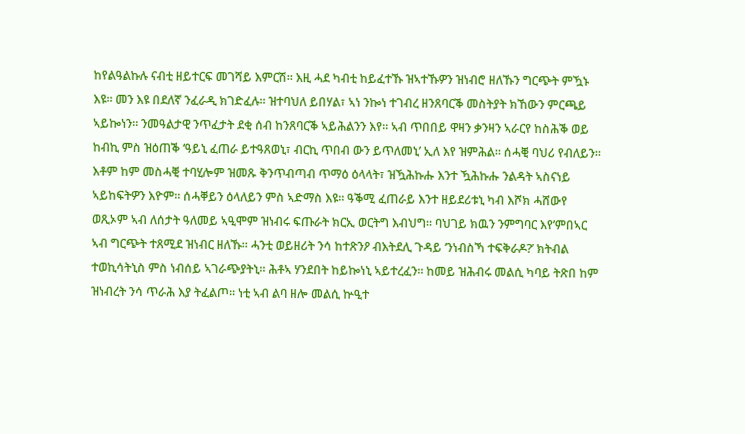ከየልዓልኩሉ ናብቲ ዘይተርፍ መገሻይ እምርሽ። እዚ ሓደ ካብቲ ከይፈተኹ ዝኣተኹዎን ዝነብሮ ዘለኹን ግርጭት ምዃኑ እዩ። መን እዩ በደለኛ ንፈራዲ ክገድፈሉ። ዝተባህለ ይበሃል፣ ኣነ ንኰነ ተገብረ ዘንጸባርቕ መስትያት ክኸውን ምርጫይ ኣይኰነን። ንመዓልታዊ ንጥፈታት ደቂ ሰብ ከንጸባርቕ ኣይሕልንን እየ። ኣብ ጥበበይ ዋዛን ቃንዛን ኣራርየ ከስሕቕ ወይ ከብኪ ምስ ዝዕጠቕ ‘ዓይኒ ፈጠራ ይተዓጸወኒ፣ ብርኪ ጥበብ ውን ይጥለመኒ’ ኢለ እየ ዝምሕል። ሰሓቒ ባህሪ የብለይን። እቶም ከም መስሓቒ ተባሂሎም ዝመጹ ቅንጥብጣብ ጥማዕ ዕላላት፣ ዝዃሕኩሑ እንተ ዃሕኩሑ ንልዳት ኣስናነይ ኣይከፍትዎን እዮም። ሰሓቐይን ዕላለይን ምስ ኣድማስ እዩ። ዓቕሚ ፈጠራይ እንተ ዘይደሪቱኒ ካብ እሾክ ሓሸውየ ወጺኦም ኣብ ለሰታት ዓለመይ ኣዒሞም ዝነብሩ ፍጡራት ክርኢ ወርትግ እብህግ። ባህገይ ክዉን ንምግባር እየ’ምበኣር ኣብ ግርጭት ተጸሚደ ዝነብር ዘለኹ። ሓንቲ ወይዘሪት ንሳ ከተጽንዖ ብእትደሊ ጉዳይ ‘ንነብስኻ ተፍቅራዶ?’ ክትብል ተወኪሳትኒስ ምስ ነብሰይ ኣገራጭያትኒ። ሕቶኣ ሃንደበት ከይኰነኒ ኣይተረፈን። ከመይ ዝሕብሩ መልሲ ካባይ ትጽበ ከም ዝነብረት ንሳ ጥራሕ እያ ትፈልጦ። ነቲ ኣብ ልባ ዘሎ መልሲ ኵዒተ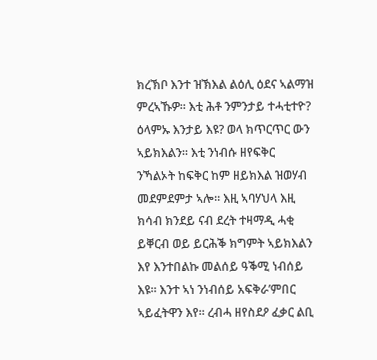ክረኽቦ እንተ ዝኽእል ልዕሊ ዕደና ኣልማዝ ምረኣኹዎ። እቲ ሕቶ ንምንታይ ተሓቲተዮ? ዕላምኡ እንታይ እዩ? ወላ ክጥርጥር ውን ኣይክእልን። እቲ ንነብሱ ዘየፍቅር ንኻልኦት ከፍቅር ከም ዘይክእል ዝወሃብ መደምደምታ ኣሎ። እዚ ኣባሃህላ እዚ ክሳብ ክንደይ ናብ ደረት ተዛማዲ ሓቂ ይቐርብ ወይ ይርሕቕ ክግምት ኣይክእልን እየ እንተበልኩ መልሰይ ዓቕሚ ነብሰይ እዩ። እንተ ኣነ ንነብሰይ አፍቅራ’ምበር ኣይፈትዋን እየ። ረብሓ ዘየስደዖ ፈቃር ልቢ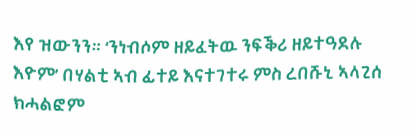እየ ዝውንን። ‘ንነብሶም ዘይፈትዉ ንፍቕሪ ዘይተዓደሉ እዮም’ በሃልቲ ኣብ ፊተይ እናተገተሩ ምስ ረበሹኒ ኣላጊሰ ክሓልፎም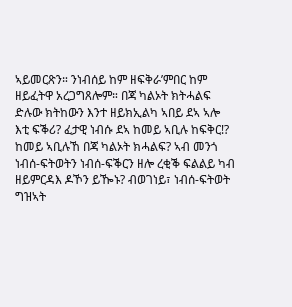ኣይመርጽን። ንነብሰይ ከም ዘፍቅራ’ምበር ከም ዘይፈትዋ አረጋግጸሎም። በጃ ካልኦት ክትሓልፍ ድሉው ክትከውን እንተ ዘይክኢልካ ኣበይ ደኣ ኣሎ እቲ ፍቕሪ? ፈታዊ ነብሱ ደኣ ከመይ ኣቢሉ ከፍቅር!? ከመይ ኣቢሉኸ በጃ ካልኦት ክሓልፍ? ኣብ መንጎ ነብሰ-ፍትወትን ነብሰ-ፍቕርን ዘሎ ረቂቕ ፍልልይ ካብ ዘይምርዳእ ዶኾን ይዀኑ? ብወገነይ፣ ነብሰ-ፍትወት ግዝኣት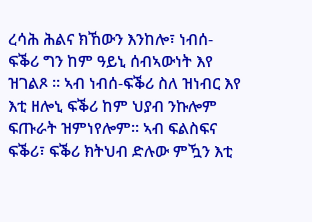ረሳሕ ሕልና ክኸውን እንከሎ፣ ነብሰ-ፍቕሪ ግን ከም ዓይኒ ሰብኣውነት እየ ዝገልጾ ። ኣብ ነብሰ-ፍቕሪ ስለ ዝነብር እየ እቲ ዘሎኒ ፍቕሪ ከም ህያብ ንኩሎም ፍጡራት ዝምነየሎም። ኣብ ፍልስፍና ፍቕሪ፣ ፍቕሪ ክትህብ ድሉው ምዃን እቲ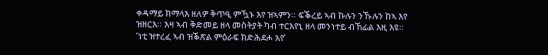ቀዳማይ ክማላእ ዘለዎ ቅጥዒ ምዃኑ እየ ዝኣምን። ፍቕረይ ኣብ ኩሉን ንኹሉን ከኣ እየ ዝዘርእ። እዛ ኣብ ቅድመይ ዘላ መስትያት ካብ ተርእየኒ ዘላ መንነተይ ብኸፊል እዚ እዩ። ‘ነቲ ዝተረፈ ኣብ ዝቕጽል ምዕራፍ ክድሕደሖ እየ’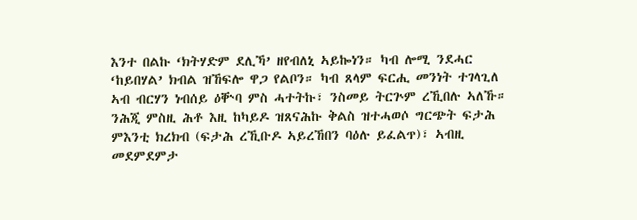እንተ በልኩ ‘ክትሃድም ደሊኻ’ ዘየብለኒ ኣይኰነን። ካብ ሎሚ ንደሓር ‘ከይበሃል’ ክብል ዝኸፍሎ ዋጋ የልቦን። ካብ ጸላም ፍርሒ መንነት ተገላጊለ ኣብ ብርሃን ነብሰይ ዕቝባ ምስ ሓተትኩ፣ ንስመይ ትርጕም ረኺበሉ ኣለኹ። ንሕጂ ምስዚ ሕቶ እዚ ከካይዶ ዝጸናሕኩ ቅልስ ዝተሓወሶ ግርጭት ፍታሕ ምእንቲ ክረክብ (ፍታሕ ረኺቡዶ ኣይረኸበን ባዕሉ ይፈልጥ)፣ ኣብዚ መደምደምታ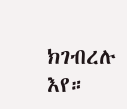ክገብረሉ እየ።